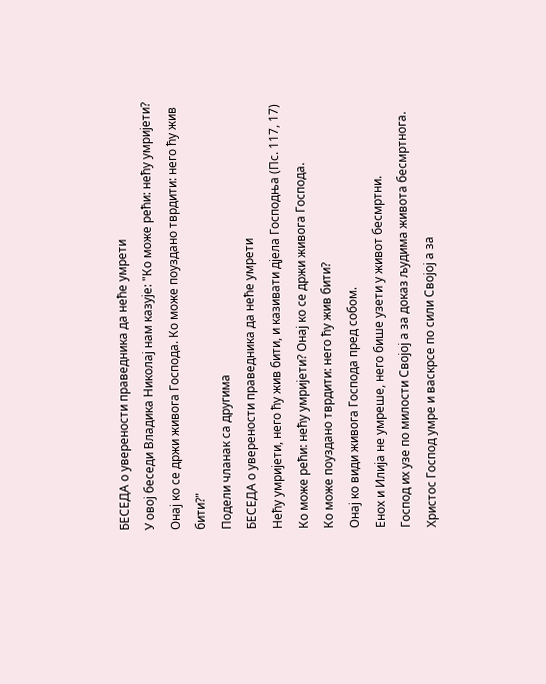БЕСЕДА о уверености праведника да неће умрети
У овој беседи Владика Николај нам казује: "Ко може рећи: нећу умријети? Онај ко се држи живога Господа. Ко може поуздано тврдити: него ћу жив бити?"
Подели чланак са другима
БЕСЕДА о уверености праведника да неће умрети
Нећу умријети, него ћу жив бити, и казивати дјела Господња (Пс. 117, 17)
Ко може рећи: нећу умријети? Онај ко се држи живога Господа.
Ко може поуздано тврдити: него ћу жив бити?
Онај ко види живога Господа пред собом.
Енох и Илија не умреше, него бише узети у живот бесмртни.
Господ их узе по милости Својој а за доказ људима живота бесмртнога.
Христос Господ умре и васкрсе по сили Својој а за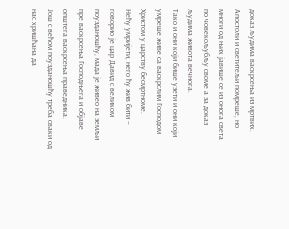доказ људима васкрсења из мртвих.
Апостоли и светитељи помреше, но многи од њих јавише се из онога света по човекољубљу своме а за доказ људима живота вечнога.
Тако и они који бише узети и они који умреше живе са васкрслим Господом Христом у царству бесмртноме.
Нећу умријети, него ћу жив бити – говорио је цар Давид с великом поузданошћу, мада је живео на земљи пре васкрсења Господњега и објаве општега васкрсења праведника.
Још с већом поузданошћу треба сваки од нас хришћана да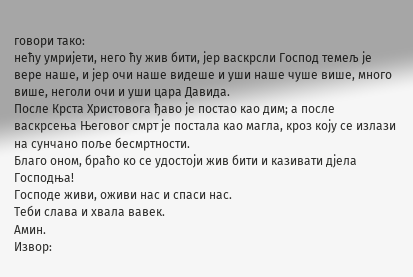говори тако:
нећу умријети, него ћу жив бити, јер васкрсли Господ темељ је вере наше, и јер очи наше видеше и уши наше чуше више, много више, неголи очи и уши цара Давида.
После Крста Христовога ђаво је постао као дим; а после васкрсења Његовог смрт је постала као магла, кроз коју се излази на сунчано поље бесмртности.
Благо оном, браћо ко се удостоји жив бити и казивати дјела Господња!
Господе живи, оживи нас и спаси нас.
Теби слава и хвала вавек.
Амин.
Извор: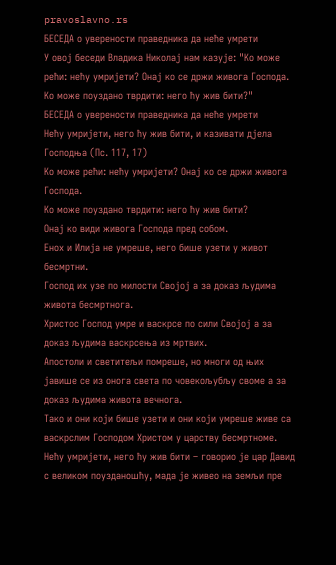pravoslavno.rs
БЕСЕДА о уверености праведника да неће умрети
У овој беседи Владика Николај нам казује: "Ко може рећи: нећу умријети? Онај ко се држи живога Господа. Ко може поуздано тврдити: него ћу жив бити?"
БЕСЕДА о уверености праведника да неће умрети
Нећу умријети, него ћу жив бити, и казивати дјела Господња (Пс. 117, 17)
Ко може рећи: нећу умријети? Онај ко се држи живога Господа.
Ко може поуздано тврдити: него ћу жив бити?
Онај ко види живога Господа пред собом.
Енох и Илија не умреше, него бише узети у живот бесмртни.
Господ их узе по милости Својој а за доказ људима живота бесмртнога.
Христос Господ умре и васкрсе по сили Својој а за доказ људима васкрсења из мртвих.
Апостоли и светитељи помреше, но многи од њих јавише се из онога света по човекољубљу своме а за доказ људима живота вечнога.
Тако и они који бише узети и они који умреше живе са васкрслим Господом Христом у царству бесмртноме.
Нећу умријети, него ћу жив бити – говорио је цар Давид с великом поузданошћу, мада је живео на земљи пре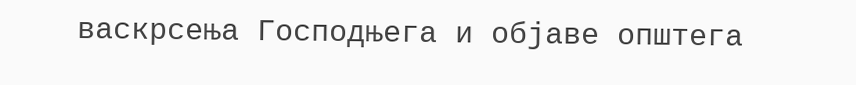васкрсења Господњега и објаве општега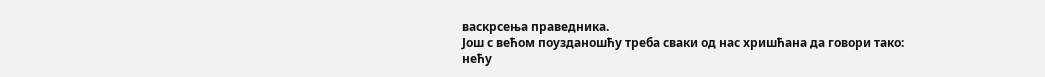васкрсења праведника.
Још с већом поузданошћу треба сваки од нас хришћана да говори тако:
нећу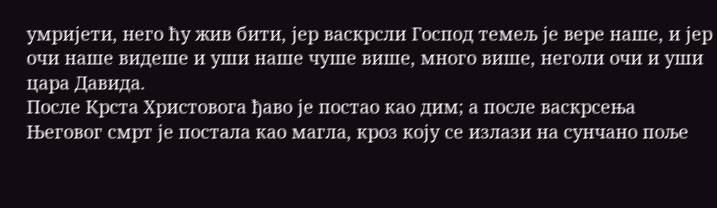умријети, него ћу жив бити, јер васкрсли Господ темељ је вере наше, и јер очи наше видеше и уши наше чуше више, много више, неголи очи и уши цара Давида.
После Крста Христовога ђаво је постао као дим; а после васкрсења Његовог смрт је постала као магла, кроз коју се излази на сунчано поље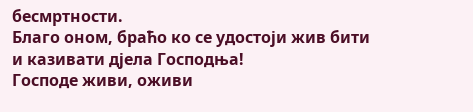бесмртности.
Благо оном, браћо ко се удостоји жив бити и казивати дјела Господња!
Господе живи, оживи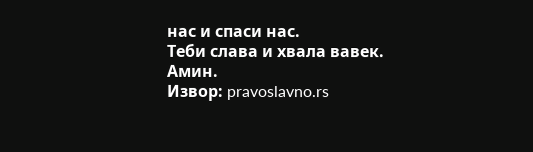нас и спаси нас.
Теби слава и хвала вавек.
Амин.
Извор: pravoslavno.rs